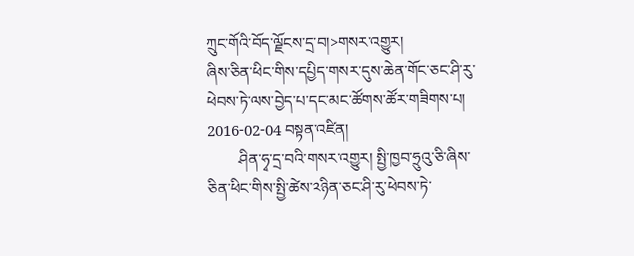ཀྲུང་གོའི་བོད་ལྗོངས་དྲ་བ།>གསར་འགྱུར།
ཞིས་ཅིན་ཕིང་གིས་དཔྱིད་གསར་དུས་ཆེན་གོང་ཅང་ཤི་རུ་ཕེབས་ཏེ་ལས་བྱེད་པ་དང་མང་ཚོགས་ཚོར་གཟིགས་པ།
2016-02-04 བསྟན་འཛིན།
        ཤིན་ཧྭ་དྲ་བའི་གསར་འགྱུར། སྤྱི་ཁྱབ་ཧྲུའུ་ཅི་ཞིས་ཅིན་ཕིང་གིས་སྤྱི་ཚེས་༢ཉིན་ཅང་ཤི་རུ་ཕེབས་ཏེ་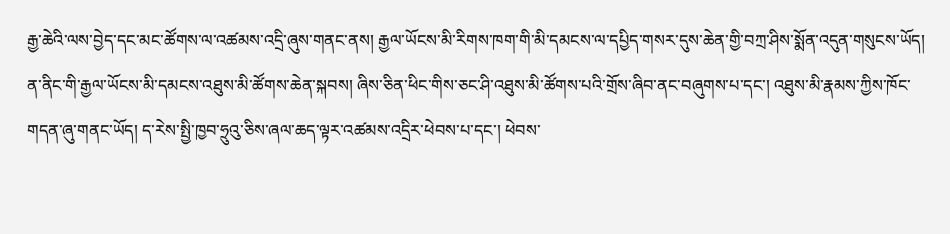རྒྱ་ཆེའི་ལས་བྱེད་དང་མང་ཚོགས་ལ་འཚམས་འདྲི་ཞུས་གནང་ནས། རྒྱལ་ཡོངས་མི་རིགས་ཁག་གི་མི་དམངས་ལ་དཔྱིད་གསར་དུས་ཆེན་གྱི་བཀྲ་ཤིས་སྨོན་འདུན་གསུངས་ཡོད། ན་ནིང་གི་རྒྱལ་ཡོངས་མི་དམངས་འཐུས་མི་ཚོགས་ཆེན་སྐབས། ཞིས་ཅིན་ཕིང་གིས་ཅང་ཤི་འཐུས་མི་ཚོགས་པའི་གྲོས་ཞིབ་ནང་བཞུགས་པ་དང་། འཐུས་མི་རྣམས་ཀྱིས་ཁོང་གདན་ཞུ་གནང་ཡོད། ད་རེས་སྤྱི་ཁྱབ་ཧྲུའུ་ཅིས་ཞལ་ཆད་ལྟར་འཚམས་འདྲིར་ཕེབས་པ་དང་། ཕེབས་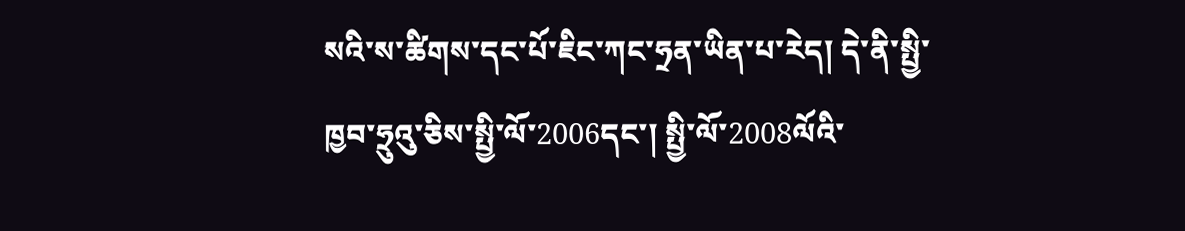སའི་ས་ཚིགས་དང་པོ་ཇིང་ཀང་ཧྲན་ཡིན་པ་རེད། དེ་ནི་སྤྱི་ཁྱབ་ཧྲུའུ་ཅིས་སྤྱི་ལོ་2006དང་། སྤྱི་ལོ་2008ལོའི་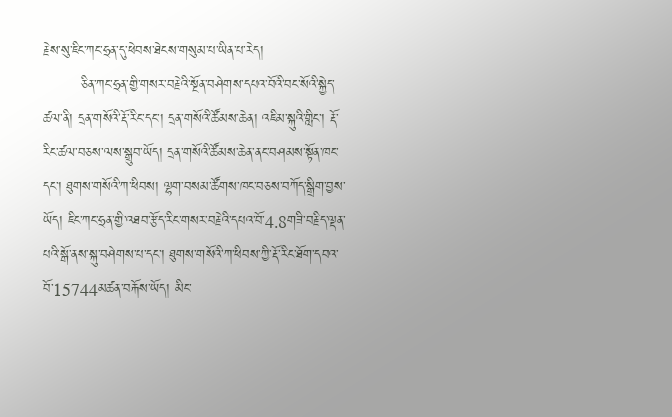རྗེས་སུ་ཇིང་ཀང་ཧྲན་དུ་ཕེབས་ཐེངས་གསུམ་པ་ཡིན་པ་རེད།
        ཅིན་ཀང་ཧྲན་གྱི་གསར་བརྗེའི་སྔོན་བཤེགས་དཔའ་བོའི་བང་སོའི་སྐྱེད་ཚལ་ནི། དྲན་གསོའི་རྡོ་རིང་དང་། དྲན་གསོའི་ཚོམས་ཆེན། འཇིམ་སྐུའི་གླིང་། རྡོ་རིང་ཚལ་བཅས་ལས་སྒྲུབ་ཡོད། དྲན་གསོའི་ཚོམས་ཆེན་ནང་བཤམས་སྟོན་ཁང་དང་། ཐུགས་གསོའི་ཀ་ཕིབས། ལྷག་བསམ་ཚོགས་ཁང་བཅས་བཀོད་སྒྲིག་བྱས་ཡོད། ཇིང་ཀང་ཧྲན་གྱི་འཐབ་རྩོད་རིང་གསར་བརྗེའི་དཔའ་བོ་4.8གཟི་བརྗིད་ལྡན་པའི་སྒོ་ནས་སྐུ་བཤེགས་པ་དང་། ཐུགས་གསོའི་ཀ་ཕིབས་ཀྱི་རྡོ་རིང་ཐོག་དབའ་བོ་15744མཚན་བརྐོས་ཡོད། མིང་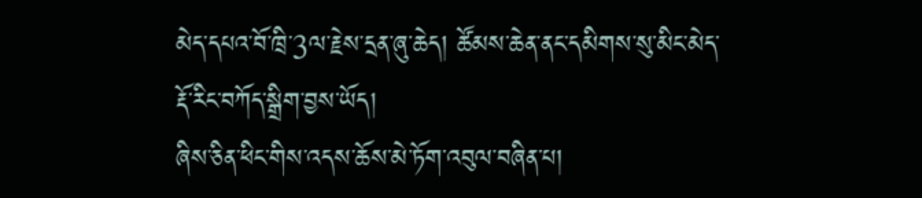མེད་དཔའ་བོ་ཁྲི་3ལ་རྗེས་དྲན་ཞུ་ཆེད། ཚོམས་ཆེན་ནང་དམིགས་སུ་མིང་མེད་རྡོ་རིང་བཀོད་སྒྲིག་བྱས་ཡོད།
ཞིས་ཅིན་ཕིང་གིས་འདས་ཆོས་མེ་ཏོག་འབུལ་བཞིན་པ།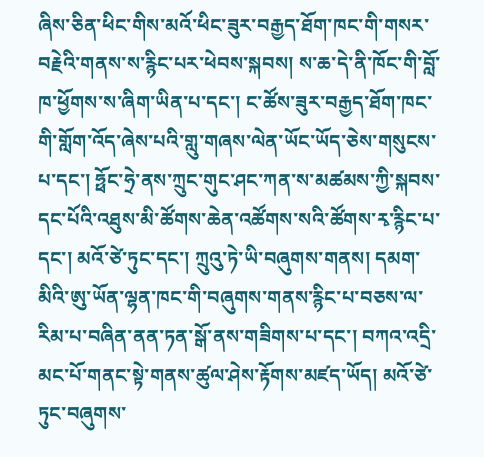ཞིས་ཅིན་ཕིང་གིས་མའོ་ཕིང་ཟུར་བརྒྱད་ཐོག་ཁང་གི་གསར་བརྗེའི་གནས་ས་རྙིང་པར་ཕེབས་སྐབས། ས་ཆ་དེ་ནི་ཁོང་གི་བློ་ཁ་ཕྱོགས་ས་ཞིག་ཡིན་པ་དང་། ང་ཚོས་ཟུར་བརྒྱད་ཐོག་ཁང་གི་གློག་འོད་ཞེས་པའི་གླུ་གཞས་ལེན་ཡོང་ཡོད་ཅེས་གསུངས་པ་དང་། ཧྥོང་ཧྲེ་ནས་ཀྲུང་གུང་ཤང་ཀན་ས་མཚམས་ཀྱི་སྐབས་དང་པོའི་འཐུས་མི་ཚོགས་ཆེན་འཚོགས་སའི་ཚོགས་རྭ་རྙིང་པ་དང་། མའོ་ཙེ་ཏུང་དང་། ཀྲུའུ་ཏེ་ཡི་བཞུགས་གནས། དམག་མིའི་ཨུ་ཡོན་ལྷན་ཁང་གི་བཞུགས་གནས་རྙིང་པ་བཅས་ལ་རིམ་པ་བཞིན་ནན་ཏན་སྒོ་ནས་གཟིགས་པ་དང་། བཀའ་འདྲི་མང་པོ་གནང་སྟེ་གནས་ཚུལ་ཤེས་རྟོགས་མཛད་ཡོད། མའོ་ཙེ་ཏུང་བཞུགས་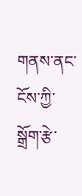གནས་ནང་ངོས་ཀྱི་སྒྲོག་རྩེ་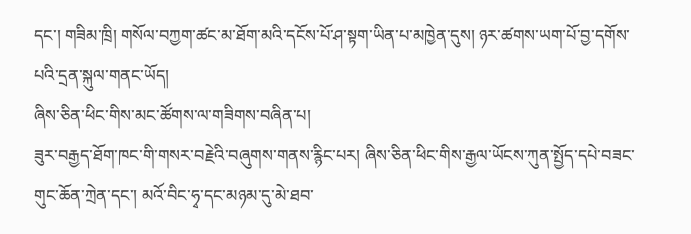དང་། གཟིམ་ཁྲི། གསོལ་བཀྱག་ཚང་མ་ཐོག་མའི་དངོས་པོ་ཤ་སྟག་ཡིན་པ་མཁྱེན་དུས། ཉར་ཚགས་ཡག་པོ་བྱ་དགོས་པའི་དྲན་སྐུལ་གནང་ཡོད།
ཞིས་ཅིན་ཕིང་གིས་མང་ཚོགས་ལ་གཟིགས་བཞིན་པ།
ཟུར་བརྒྱད་ཐོག་ཁང་གི་གསར་བརྗེའི་བཞུགས་གནས་རྙིང་པར། ཞིས་ཅིན་ཕིང་གིས་རྒྱལ་ཡོངས་ཀུན་སྤྱོད་དཔེ་བཟང་གུང་ཆོན་ཀྲེན་དང་། མའོ་བིང་ཧྭ་དང་མཉམ་དུ་མེ་ཐབ་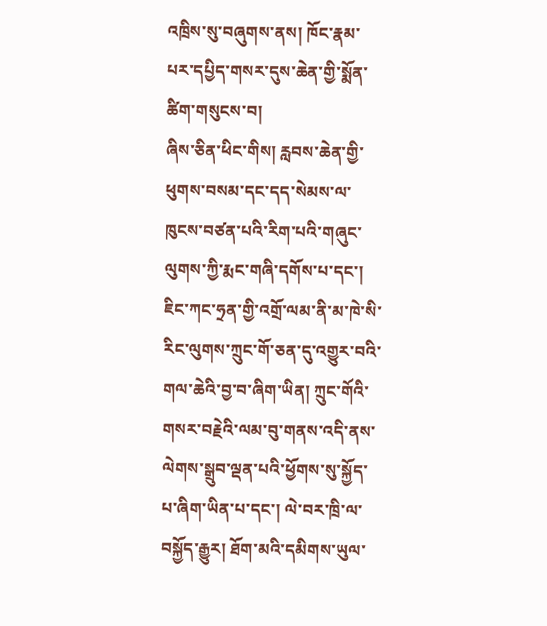འཁྲིས་སུ་བཞུགས་ནས། ཁོང་རྣམ་པར་དཔྱིད་གསར་དུས་ཆེན་གྱི་སྨོན་ཚིག་གསུངས་བ།
ཞིས་ཅིན་ཕིང་གིས། རླབས་ཆེན་གྱི་ཕུགས་བསམ་དང་དད་སེམས་ལ་ཁུངས་བཙན་པའི་རིག་པའི་གཞུང་ལུགས་ཀྱི་རྨང་གཞི་དགོས་པ་དང་། ཇིང་ཀང་ཧྲན་གྱི་འགྲོ་ལམ་ནི་མ་ཁེ་སི་རིང་ལུགས་ཀྲུང་གོ་ཅན་དུ་འགྱུར་བའི་གལ་ཆེའི་བྱ་བ་ཞིག་ཡིན། ཀྲུང་གོའི་གསར་བརྗེའི་ལམ་བུ་གནས་འདི་ནས་ལེགས་སྒྲུབ་ལྡན་པའི་ཕྱོགས་སུ་སྐྱོད་པ་ཞིག་ཡིན་པ་དང་། ལེ་བར་ཁྲི་ལ་བསྐྱོད་རྒྱུར། ཐོག་མའི་དམིགས་ཡུལ་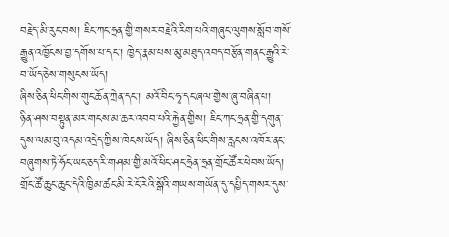བརྗེད་མི་རུང་བས། ཇིང་ཀང་ཧྲན་གྱི་གསར་བརྗེའི་རིག་པའི་གཞུང་ལུགས་སློབ་གསོ་རྒྱུན་འཁྱོངས་བྱ་དགོས་པ་དང་། ཁྱེད་རྣམ་པས་མུ་མཐུད་འབད་བརྩོན་གནང་རྒྱུའི་རེ་བ་ཡོད་ཅེས་གསུངས་ཡོད།
ཞིས་ཅིན་ཕིང་གིས་གུང་ཆོན་ཀྲེན་དང་། མའོ་བིང་ཧྭ་དང་ཞལ་གྱེས་ཞུ་བཞིན་པ།
ཉིན་ཤས་བསྟུན་མར་གངས་མ་ཆར་འབབ་པའི་རྐྱེན་གྱིས། ཇིང་ཀང་ཧྲན་གྱི་དགུན་དུས་ལམ་བུ་འདམ་འདྲེད་ཀྱིས་ཁེངས་ཡོད། ཞིས་ཅིན་ཕིང་གིས་རླངས་འཁོར་ནང་བཞུགས་ཏེ་ཧོང་ཡང་ཅད་རི་གཤམ་གྱི་མའོ་ཕིང་ཤང་ཧྲེན་ཧྲན་གྲོང་ཚོར་ཕེབས་ཡོད། གྲོང་ཚོ་ཆུང་ཆུང་དེའི་ཁྱིམ་ཚང་མི་རེ་ངོ་རེའི་སྒོའི་གཡས་གཡོན་དུ་དཔྱིད་གསར་དུས་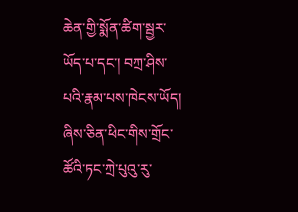ཆེན་གྱི་སྨོན་ཚིག་སྦྱར་ཡོད་པ་དང་། བཀྲ་ཤིས་པའི་རྣམ་པས་ཁེངས་ཡོད།
ཞིས་ཅིན་ཕིང་གིས་གྲོང་ཚོའི་ཏང་ཀྲེ་པུའུ་རུ་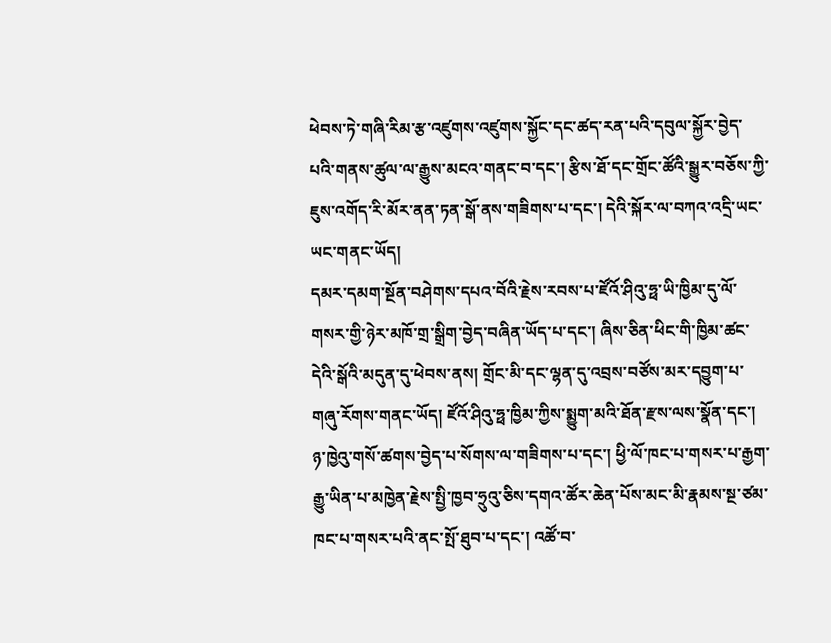ཕེབས་ཏེ་གཞི་རིམ་རྩ་འཛུགས་འཛུགས་སྐྱོང་དང་ཚད་རན་པའི་དབུལ་སྐྱོར་བྱེད་པའི་གནས་ཚུལ་ལ་རྒྱུས་མངའ་གནང་བ་དང་། རྩིས་ཐོ་དང་གྲོང་ཚོའི་སྒྱུར་བཅོས་ཀྱི་ཇུས་འགོད་རི་མོར་ནན་ཏན་སྒོ་ནས་གཟིགས་པ་དང་། དེའི་སྐོར་ལ་བཀའ་འདྲི་ཡང་ཡང་གནང་ཡོད།
དམར་དམག་སྔོན་བཤེགས་དཔའ་བོའི་རྗེས་རབས་པ་ཛོའོ་ཤིའུ་ཧྥ་ཡི་ཁྱིམ་དུ་ལོ་གསར་གྱི་ཉེར་མཁོ་གྲ་སྒྲིག་བྱེད་བཞིན་ཡོད་པ་དང་། ཞིས་ཅིན་ཕིང་གི་ཁྱིམ་ཚང་དེའི་སྒོའི་མདུན་དུ་ཕེབས་ནས། གྲོང་མི་དང་ལྷན་དུ་འབྲས་བཙོས་མར་དབྱུག་པ་གཞུ་རོགས་གནང་ཡོད། ཛོའོ་ཤིའུ་ཧྥ་ཁྱིམ་ཀྱིས་སྨྱུག་མའི་ཐོན་རྫས་ལས་སྣོན་དང་། ཉ་ཁྱེའུ་གསོ་ཚགས་བྱེད་པ་སོགས་ལ་གཟིགས་པ་དང་། ཕྱི་ལོ་ཁང་པ་གསར་པ་རྒྱག་རྒྱུ་ཡིན་པ་མཁྱེན་རྗེས་སྤྱི་ཁྱབ་ཧྲུའུ་ཅིས་དགའ་ཚོར་ཆེན་པོས་མང་མི་རྣམས་སྔ་ཙམ་ཁང་པ་གསར་པའི་ནང་སྤོ་ཐུབ་པ་དང་། འཚོ་བ་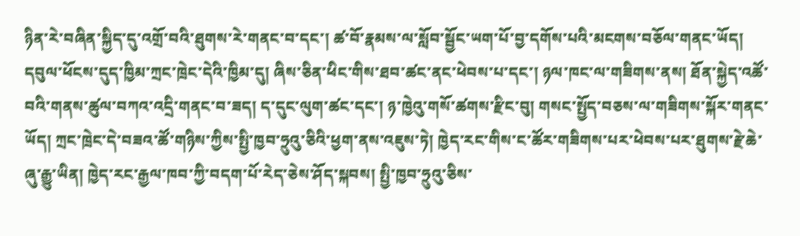ཉིན་རེ་བཞིན་སྐྱིད་དུ་འགྲོ་བའི་ཐུགས་རེ་གནང་བ་དང་། ཚ་བོ་རྣམས་ལ་སློབ་སྦྱོང་ཡག་པོ་བྱ་དགོས་པའི་མངགས་བཅོལ་གནང་ཡོད།
དབུལ་ཕོངས་དུད་ཁྱིམ་ཀྲང་ཁྲེང་དེའི་ཁྱིམ་དུ། ཞིས་ཅིན་ཕིང་གིས་ཐབ་ཚང་ནང་ཕེབས་པ་དང་། ཉལ་ཁང་ལ་གཟིགས་ནས། ཐོན་སྐྱེད་འཚོ་བའི་གནས་ཚུལ་བཀའ་འདྲི་གནང་བ་ཟད། ད་དུང་ལུག་ཚང་དང་། ཉ་ཁྱེའུ་གསོ་ཚགས་རྫིང་བུ། གསང་སྤྱོད་བཅས་ལ་གཟིགས་སྐོར་གནང་ཡོད། ཀྲང་ཁྲེང་དེ་བཟའ་ཚོ་གཉིས་ཀྱིས་སྤྱི་ཁྱབ་ཧྲུའུ་ཅིའི་ཕྱག་ནས་འཇུས་ཏེ། ཁྱེད་རང་གིས་ང་ཚོར་གཟིགས་པར་ཕེབས་པར་ཐུགས་རྗེ་ཆེ་ཞུ་རྒྱུ་ཡིན། ཁྱེད་རང་རྒྱལ་ཁབ་ཀྱི་བདག་པོ་རེད་ཅེས་ཤོད་སྐབས། སྤྱི་ཁྱབ་ཧྲུའུ་ཅིས་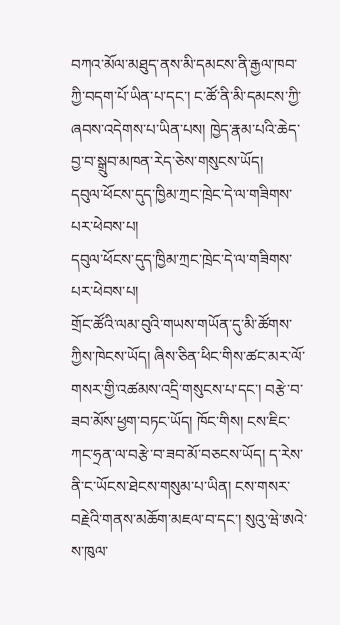བཀའ་མོལ་མཐུད་ནས་མི་དམངས་ནི་རྒྱལ་ཁབ་ཀྱི་བདག་པོ་ཡིན་པ་དང་། ང་ཚོ་ནི་མི་དམངས་ཀྱི་ཞབས་འདེགས་པ་ཡིན་པས། ཁྱེད་རྣམ་པའི་ཆེད་བྱ་བ་སྒྲུབ་མཁན་རེད་ཅེས་གསུངས་ཡོད།
དབུལ་ཕོངས་དུད་ཁྱིམ་ཀྲང་ཁྲེང་དེ་ལ་གཟིགས་པར་ཕེབས་པ།
དབུལ་ཕོངས་དུད་ཁྱིམ་ཀྲང་ཁྲེང་དེ་ལ་གཟིགས་པར་ཕེབས་པ།
གྲོང་ཚོའི་ལམ་བུའི་གཡས་གཡོན་དུ་མི་ཚོགས་ཀྱིས་ཁེངས་ཡོད། ཞིས་ཅིན་ཕིང་གིས་ཚང་མར་ལོ་གསར་གྱི་འཚམས་འདྲི་གསུངས་པ་དང་། བརྩེ་བ་ཟབ་མོས་ཕྱག་བཏང་ཡོད། ཁོང་གིས། ངས་ཇིང་ཀང་ཧྲན་ལ་བརྩེ་བ་ཟབ་མོ་བཅངས་ཡོད། ད་རེས་ནི་ང་ཡོངས་ཐེངས་གསུམ་པ་ཡིན། ངས་གསར་བརྗེའི་གནས་མཆོག་མཇལ་བ་དང་། སུའུ་ཝེ་ཨའེ་ས་ཁུལ་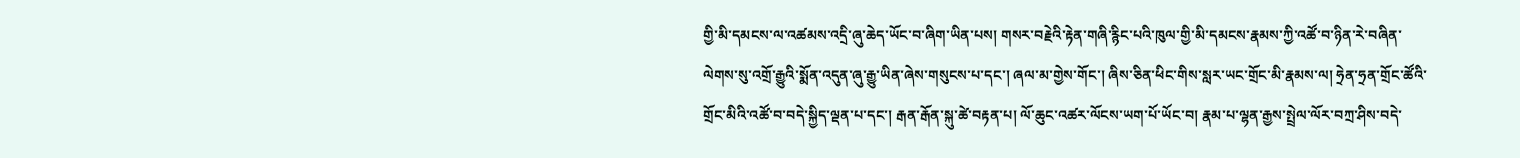གྱི་མི་དམངས་ལ་འཚམས་འདྲི་ཞུ་ཆེད་ཡོང་བ་ཞིག་ཡིན་པས། གསར་བརྗེའི་རྟེན་གཞི་རྙིང་པའི་ཁུལ་གྱི་མི་དམངས་རྣམས་ཀྱི་འཚོ་བ་ཉིན་རེ་བཞིན་ལེགས་སུ་འགྲོ་རྒྱུའི་སྨོན་འདུན་ཞུ་རྒྱུ་ཡིན་ཞེས་གསུངས་པ་དང་། ཞལ་མ་གྱེས་གོང་། ཞིས་ཅིན་ཕིང་གིས་སླར་ཡང་གྲོང་མི་རྣམས་ལ། ཧྲེན་ཧྲན་གྲོང་ཚོའི་གྲོང་མིའི་འཚོ་བ་བདེ་སྐྱིད་ལྡན་པ་དང་། རྒན་རྒོན་སྐུ་ཚེ་བརྟན་པ། ལོ་ཆུང་འཚར་ལོངས་ཡག་པོ་ཡོང་བ། རྣམ་པ་ལྷན་རྒྱས་སྤྲེལ་ལོར་བཀྲ་ཤིས་བདེ་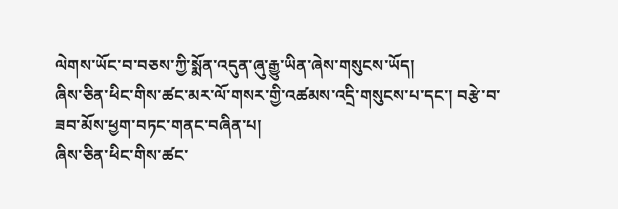ལེགས་ཡོང་བ་བཅས་ཀྱི་སྨོན་འདུན་ཞུ་རྒྱུ་ཡིན་ཞེས་གསུངས་ཡོད།
ཞིས་ཅིན་ཕིང་གིས་ཚང་མར་ལོ་གསར་གྱི་འཚམས་འདྲི་གསུངས་པ་དང་། བརྩེ་བ་ཟབ་མོས་ཕྱག་བཏང་གནང་བཞིན་པ།
ཞིས་ཅིན་ཕིང་གིས་ཚང་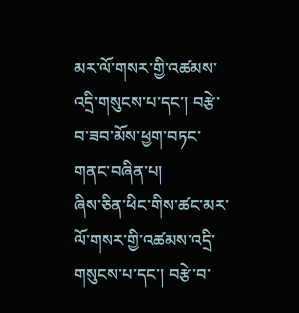མར་ལོ་གསར་གྱི་འཚམས་འདྲི་གསུངས་པ་དང་། བརྩེ་བ་ཟབ་མོས་ཕྱག་བཏང་གནང་བཞིན་པ།
ཞིས་ཅིན་ཕིང་གིས་ཚང་མར་ལོ་གསར་གྱི་འཚམས་འདྲི་གསུངས་པ་དང་། བརྩེ་བ་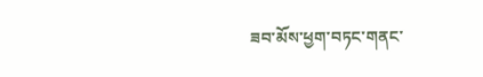ཟབ་མོས་ཕྱག་བཏང་གནང་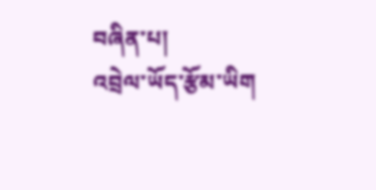བཞིན་པ།
འབྲེལ་ཡོད་རྩོམ་ཡིག